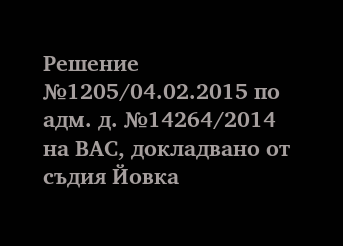Решение №1205/04.02.2015 по адм. д. №14264/2014 на ВАС, докладвано от съдия Йовка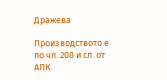Дражева

Производството е по чл. 208 и сл. от АПК.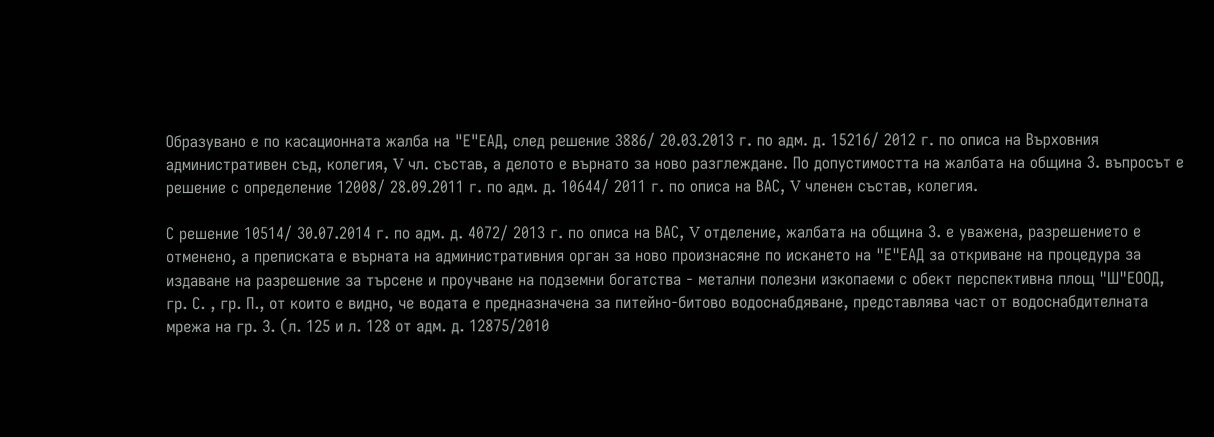Образувано е по касационната жалба на "Е"ЕАД, след решение 3886/ 20.03.2013 г. по адм. д. 15216/ 2012 г. по описа на Върховния административен съд, колегия, V чл. състав, а делото е върнато за ново разглеждане. По допустимостта на жалбата на община З. въпросът е решение с определение 12008/ 28.09.2011 г. по адм. д. 10644/ 2011 г. по описа на ВАС, V членен състав, колегия.

С решение 10514/ 30.07.2014 г. по адм. д. 4072/ 2013 г. по описа на ВАС, V отделение, жалбата на община З. е уважена, разрешението е отменено, а преписката е върната на административния орган за ново произнасяне по искането на "Е"ЕАД за откриване на процедура за издаване на разрешение за търсене и проучване на подземни богатства - метални полезни изкопаеми с обект перспективна площ "Ш"ЕООД, гр. С. , гр. П., от които е видно, че водата е предназначена за питейно-битово водоснабдяване, представлява част от водоснабдителната мрежа на гр. З. (л. 125 и л. 128 от адм. д. 12875/2010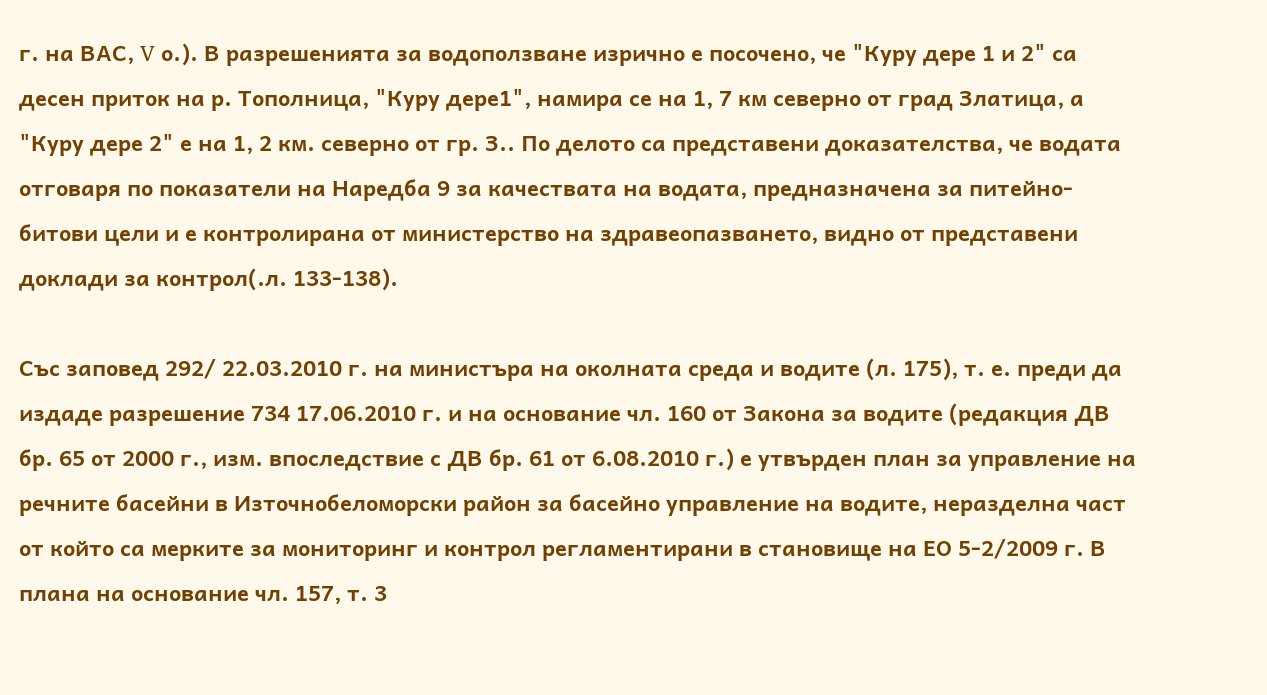г. на ВАС, V о.). В разрешенията за водоползване изрично е посочено, че "Куру дере 1 и 2" са десен приток на р. Тополница, "Куру дере1", намира се на 1, 7 км северно от град Златица, а "Куру дере 2" е на 1, 2 км. северно от гр. З.. По делото са представени доказателства, че водата отговаря по показатели на Наредба 9 за качествата на водата, предназначена за питейно-битови цели и е контролирана от министерство на здравеопазването, видно от представени доклади за контрол(.л. 133-138).

Със заповед 292/ 22.03.2010 г. на министъра на околната среда и водите (л. 175), т. е. преди да издаде разрешение 734 17.06.2010 г. и на основание чл. 160 от Закона за водите (редакция ДВ бр. 65 от 2000 г., изм. впоследствие с ДВ бр. 61 от 6.08.2010 г.) е утвърден план за управление на речните басейни в Източнобеломорски район за басейно управление на водите, неразделна част от който са мерките за мониторинг и контрол регламентирани в становище на ЕО 5-2/2009 г. В плана на основание чл. 157, т. 3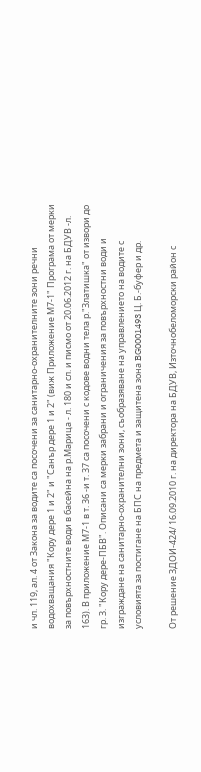и чл. 119, ал. 4 от Закона за водите са посочени за санитарно-охранителните зони речни водохващания "Кору дере 1 и 2" и "Санър дере 1 и 2" (виж Приложение М7-1" Програма от мерки за повърхностните води в басейна на р.Марица - л. 180 и сл. и писмо от 20.06.2012 г. на БДУВ -л. 163). В приложение М7-1 в т. 36 -и т. 37 са посочени с кодове водни тела р."Златишка" от извори до гр. З. "Кору дере-ПБВ". Описани са мерки забрани и ограничения за повърхностни води и изграждане на санитарно-охранителни зони, съобразяване на управлението на водите с условията за постигане на БПС на предмета и защитена зона BG0001493 Ц. Б.-буфер и др.

От решение ЗДОИ-424/ 16.09.2010 г. на директора на БДУВ, Източнобеломорски район с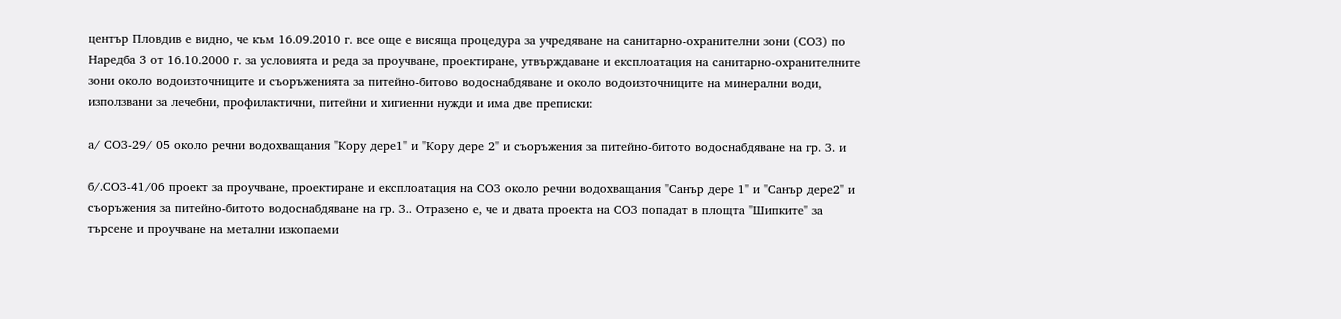център Пловдив е видно, че към 16.09.2010 г. все още е висяща процедура за учредяване на санитарно-охранителни зони (СОЗ) по Наредба 3 от 16.10.2000 г. за условията и реда за проучване, проектиране, утвърждаване и експлоатация на санитарно-охранителните зони около водоизточниците и съоръженията за питейно-битово водоснабдяване и около водоизточниците на минерални води, използвани за лечебни, профилактични, питейни и хигиенни нужди и има две преписки:

а/ СОЗ-29/ 05 около речни водохващания "Кору дере1" и "Кору дере 2" и съоръжения за питейно-битото водоснабдяване на гр. З. и

б/.СОЗ-41/06 проект за проучване, проектиране и експлоатация на СОЗ около речни водохващания "Санър дере 1" и "Санър дере2" и съоръжения за питейно-битото водоснабдяване на гр. З.. Отразено е, че и двата проекта на СОЗ попадат в площта "Шипките" за търсене и проучване на метални изкопаеми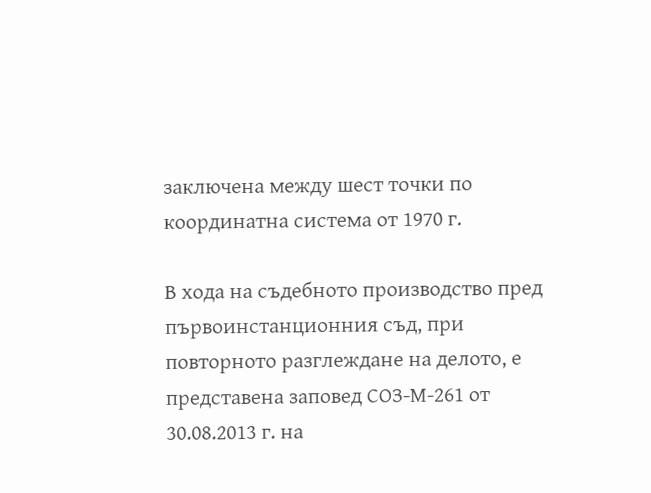заключена между шест точки по координатна система от 1970 г.

В хода на съдебното производство пред първоинстанционния съд, при повторното разглеждане на делото, е представена заповед СОЗ-М-261 от 30.08.2013 г. на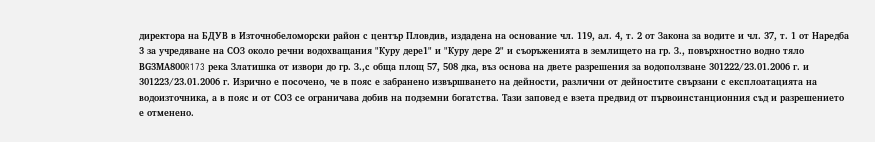директора на БДУВ в Източнобеломорски район с център Пловдив, издадена на основание чл. 119, ал. 4, т. 2 от Закона за водите и чл. 37, т. 1 от Наредба 3 за учредяване на СОЗ около речни водохващания "Куру дере1" и "Куру дере 2" и съоръженията в землището на гр. З., повърхностно водно тяло ВG3МА800R173 река Златишка от извори до гр. З.,с обща площ 57, 508 дка, въз основа на двете разрешения за водоползване 301222/23.01.2006 г. и 301223/23.01.2006 г. Изрично е посочено, че в пояс е забранено извършването на дейности, различни от дейностите свързани с експлоатацията на водоизточника, а в пояс и от СОЗ се ограничава добив на подземни богатства. Тази заповед е взета предвид от първоинстанционния съд и разрешението е отменено.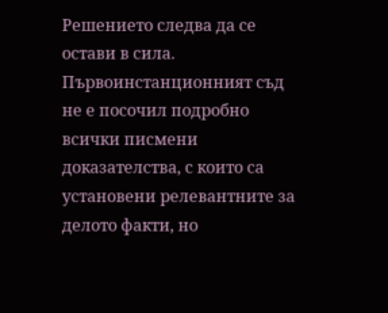Решението следва да се остави в сила. Първоинстанционният съд не е посочил подробно всички писмени доказателства, с които са установени релевантните за делото факти, но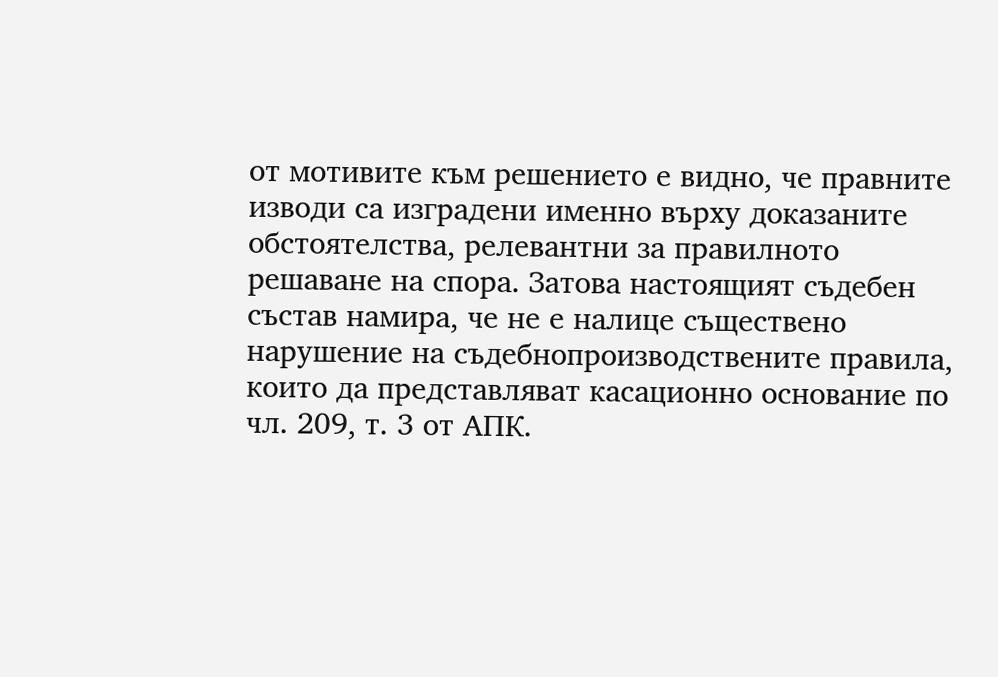от мотивите към решението е видно, че правните изводи са изградени именно върху доказаните обстоятелства, релевантни за правилното решаване на спора. Затова настоящият съдебен състав намира, че не е налице съществено нарушение на съдебнопроизводствените правила, които да представляват касационно основание по чл. 209, т. 3 от АПК.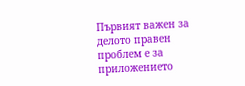Първият важен за делото правен проблем е за приложението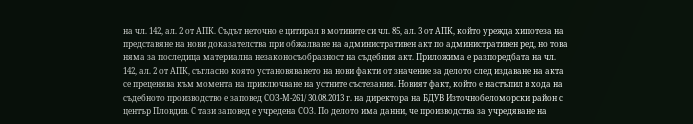на чл. 142, ал. 2 от АПК. Съдът неточно е цитирал в мотивите си чл. 85, ал. 3 от АПК, който урежда хипотеза на представяне на нови доказателства при обжалване на административен акт по административен ред, но това няма за последица материална незаконосъобразност на съдебния акт. Приложима е разпоредбата на чл. 142, ал. 2 от АПК, съгласно която установяването на нови факти от значение за делото след издаване на акта се преценява към момента на приключване на устните състезания. Новият факт, който е настъпил в хода на съдебното производство е заповед СОЗ-М-261/ 30.08.2013 г. на директора на БДУВ Източнобеломорски район с център Пловдив. С тази заповед е учредена СОЗ. По делото има данни, че производства за учредяване на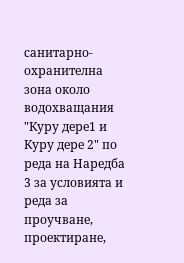санитарно-охранителна зона около водохващания "Куру дере1 и Куру дере 2" по реда на Наредба 3 за условията и реда за проучване, проектиране,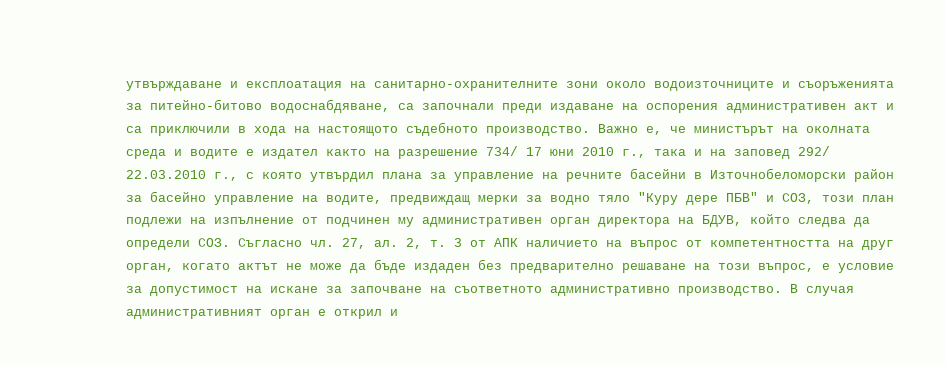утвърждаване и експлоатация на санитарно-охранителните зони около водоизточниците и съоръженията за питейно-битово водоснабдяване, са започнали преди издаване на оспорения административен акт и са приключили в хода на настоящото съдебното производство. Важно е, че министърът на околната среда и водите е издател както на разрешение 734/ 17 юни 2010 г., така и на заповед 292/ 22.03.2010 г., с която утвърдил плана за управление на речните басейни в Източнобеломорски район за басейно управление на водите, предвиждащ мерки за водно тяло "Куру дере ПБВ" и СОЗ, този план подлежи на изпълнение от подчинен му административен орган директора на БДУВ, който следва да определи СОЗ. Съгласно чл. 27, ал. 2, т. 3 от АПК наличието на въпрос от компетентността на друг орган, когато актът не може да бъде издаден без предварително решаване на този въпрос, е условие за допустимост на искане за започване на съответното административно производство. В случая административният орган е открил и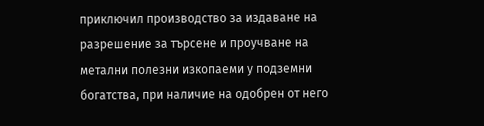приключил производство за издаване на разрешение за търсене и проучване на метални полезни изкопаеми у подземни богатства, при наличие на одобрен от него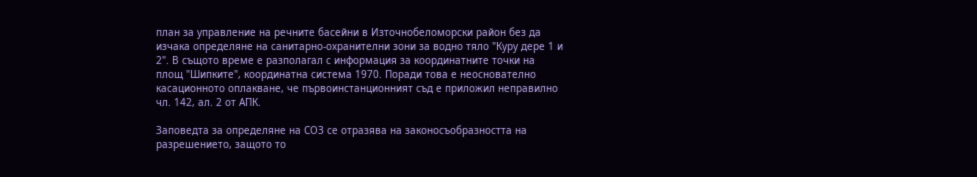план за управление на речните басейни в Източнобеломорски район без да изчака определяне на санитарно-охранителни зони за водно тяло "Куру дере 1 и 2". В същото време е разполагал с информация за координатните точки на площ "Шипките", координатна система 1970. Поради това е неоснователно касационното оплакване, че първоинстанционният съд е приложил неправилно чл. 142, ал. 2 от АПК.

Заповедта за определяне на СОЗ се отразява на законосъобразността на разрешението, защото то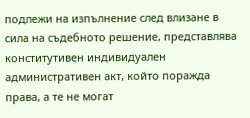подлежи на изпълнение след влизане в сила на съдебното решение, представлява конститутивен индивидуален административен акт, който поражда права, а те не могат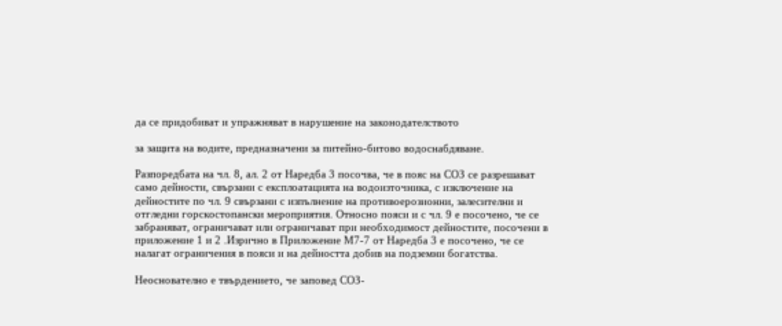да се придобиват и упражняват в нарушение на законодателството

за защита на водите, предназначени за питейно-битово водоснабдяване.

Разпоредбата на чл. 8, ал. 2 от Наредба 3 посочва, че в пояс на СОЗ се разрешават само дейности, свързани с експлоатацията на водоизточника, с изключение на дейностите по чл. 9 свързани с изпълнение на противоерозионни, залесителни и отгледни горскостопански мероприятия. Относно пояси и с чл. 9 е посочено, че се забраняват, ограничават или ограничават при необходимост дейностите, посочени в приложение 1 и 2 .Изрично в Приложение М7-7 от Наредба 3 е посочено, че се налагат ограничения в пояси и на дейността добив на подземни богатства.

Неоснователно е твърдението, че заповед СОЗ-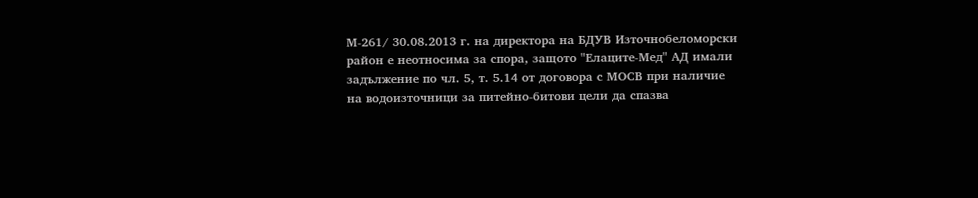М-261/ 30.08.2013 г. на директора на БДУВ Източнобеломорски район е неотносима за спора, защото "Елаците-Мед" АД имали задължение по чл. 5, т. 5.14 от договора с МОСВ при наличие на водоизточници за питейно-битови цели да спазва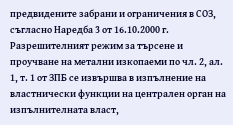предвидените забрани и ограничения в СОЗ, съгласно Наредба 3 от 16.10.2000 г. Разрешителният режим за търсене и проучване на метални изкопаеми по чл. 2, ал. 1, т. 1 от ЗПБ се извършва в изпълнение на властнически функции на централен орган на изпълнителната власт,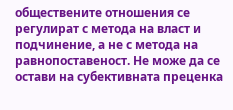обществените отношения се регулират с метода на власт и подчинение, а не с метода на равнопоставеност. Не може да се остави на субективната преценка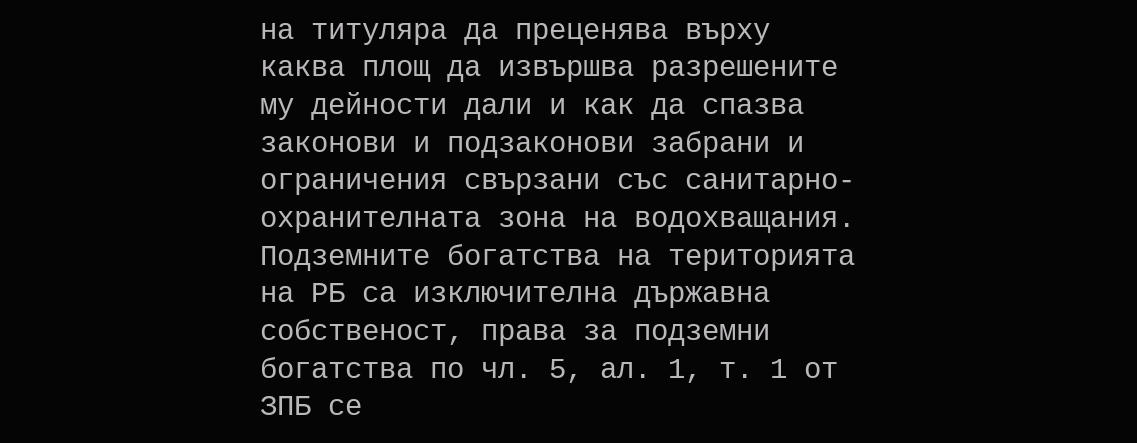на титуляра да преценява върху каква площ да извършва разрешените му дейности дали и как да спазва законови и подзаконови забрани и ограничения свързани със санитарно-охранителната зона на водохващания. Подземните богатства на територията на РБ са изключителна държавна собственост, права за подземни богатства по чл. 5, ал. 1, т. 1 от ЗПБ се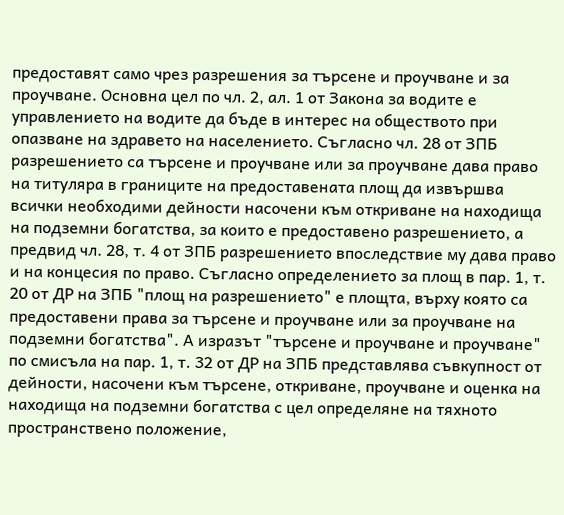предоставят само чрез разрешения за търсене и проучване и за проучване. Основна цел по чл. 2, ал. 1 от Закона за водите е управлението на водите да бъде в интерес на обществото при опазване на здравето на населението. Съгласно чл. 28 от ЗПБ разрешението са търсене и проучване или за проучване дава право на титуляра в границите на предоставената площ да извършва всички необходими дейности насочени към откриване на находища на подземни богатства, за които е предоставено разрешението, а предвид чл. 28, т. 4 от ЗПБ разрешението впоследствие му дава право и на концесия по право. Съгласно определението за площ в пар. 1, т. 20 от ДР на ЗПБ "площ на разрешението" е площта, върху която са предоставени права за търсене и проучване или за проучване на подземни богатства". А изразът "търсене и проучване и проучване" по смисъла на пар. 1, т. 32 от ДР на ЗПБ представлява съвкупност от дейности, насочени към търсене, откриване, проучване и оценка на находища на подземни богатства с цел определяне на тяхното пространствено положение,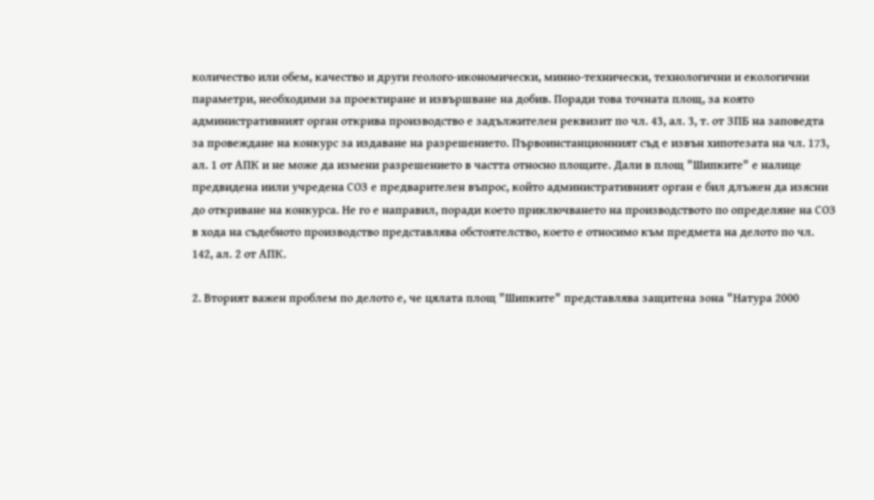количество или обем, качество и други геолого-икономически, минно-технически, технологични и екологични параметри, необходими за проектиране и извършване на добив. Поради това точната площ, за която административният орган открива производство е задължителен реквизит по чл. 43, ал. 3, т. от ЗПБ на заповедта за провеждане на конкурс за издаване на разрешението. Първоинстанционният съд е извън хипотезата на чл. 173, ал. 1 от АПК и не може да измени разрешението в частта относно площите. Дали в площ "Шипките" е налице предвидена иили учредена СОЗ е предварителен въпрос, който административният орган е бил длъжен да изясни до откриване на конкурса. Не го е направил, поради което приключването на производството по определяне на СОЗ в хода на съдебното производство представлява обстоятелство, което е относимо към предмета на делото по чл. 142, ал. 2 от АПК.

2. Вторият важен проблем по делото е, че цялата площ "Шипките" представлява защитена зона "Натура 2000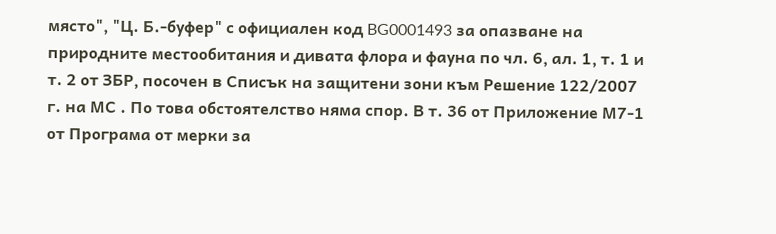място", "Ц. Б.-буфер" с официален код BG0001493 за опазване на природните местообитания и дивата флора и фауна по чл. 6, ал. 1, т. 1 и т. 2 от ЗБР, посочен в Списък на защитени зони към Решение 122/2007 г. на МС . По това обстоятелство няма спор. В т. 36 от Приложение М7-1 от Програма от мерки за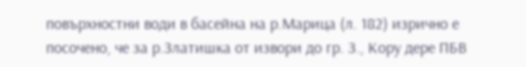повърхностни води в басейна на р.Марица (л. 182) изрично е посочено, че за р.Златишка от извори до гр. З., Кору дере ПБВ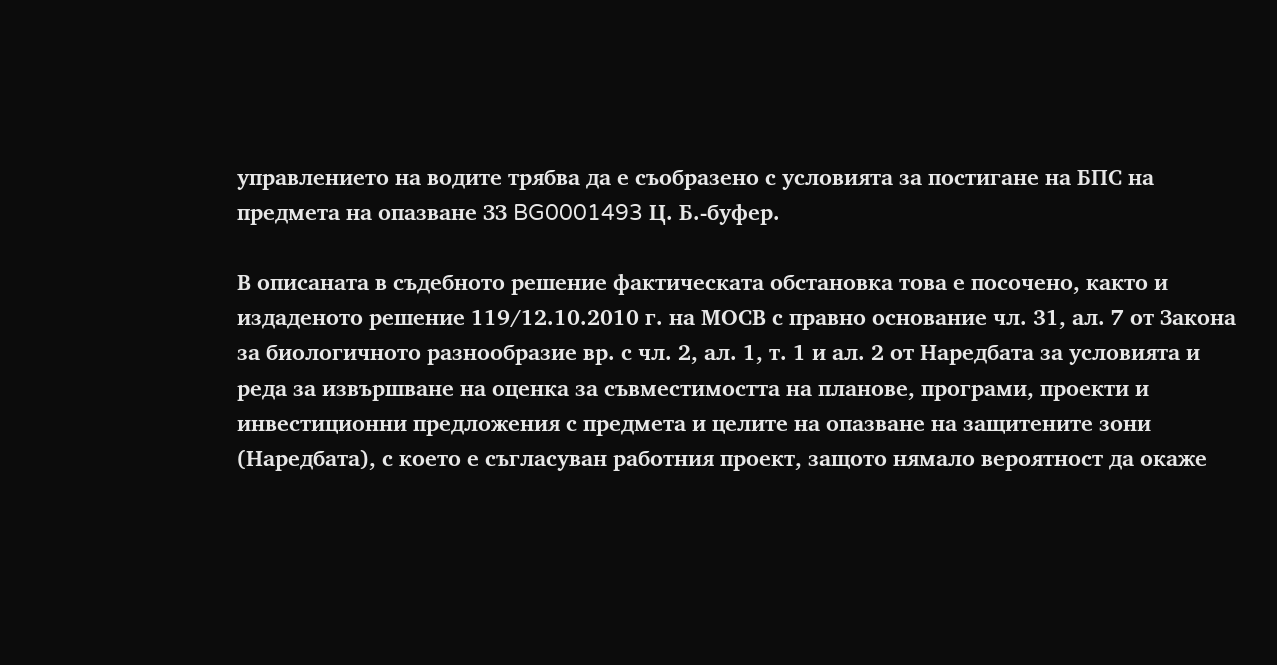управлението на водите трябва да е съобразено с условията за постигане на БПС на предмета на опазване ЗЗ BG0001493 Ц. Б.-буфер.

В описаната в съдебното решение фактическата обстановка това е посочено, както и издаденото решение 119/12.10.2010 г. на МОСВ с правно основание чл. 31, ал. 7 от Закона за биологичното разнообразие вр. с чл. 2, ал. 1, т. 1 и ал. 2 от Наредбата за условията и реда за извършване на оценка за съвместимостта на планове, програми, проекти и инвестиционни предложения с предмета и целите на опазване на защитените зони (Наредбата), с което е съгласуван работния проект, защото нямало вероятност да окаже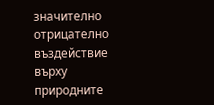значително отрицателно въздействие върху природните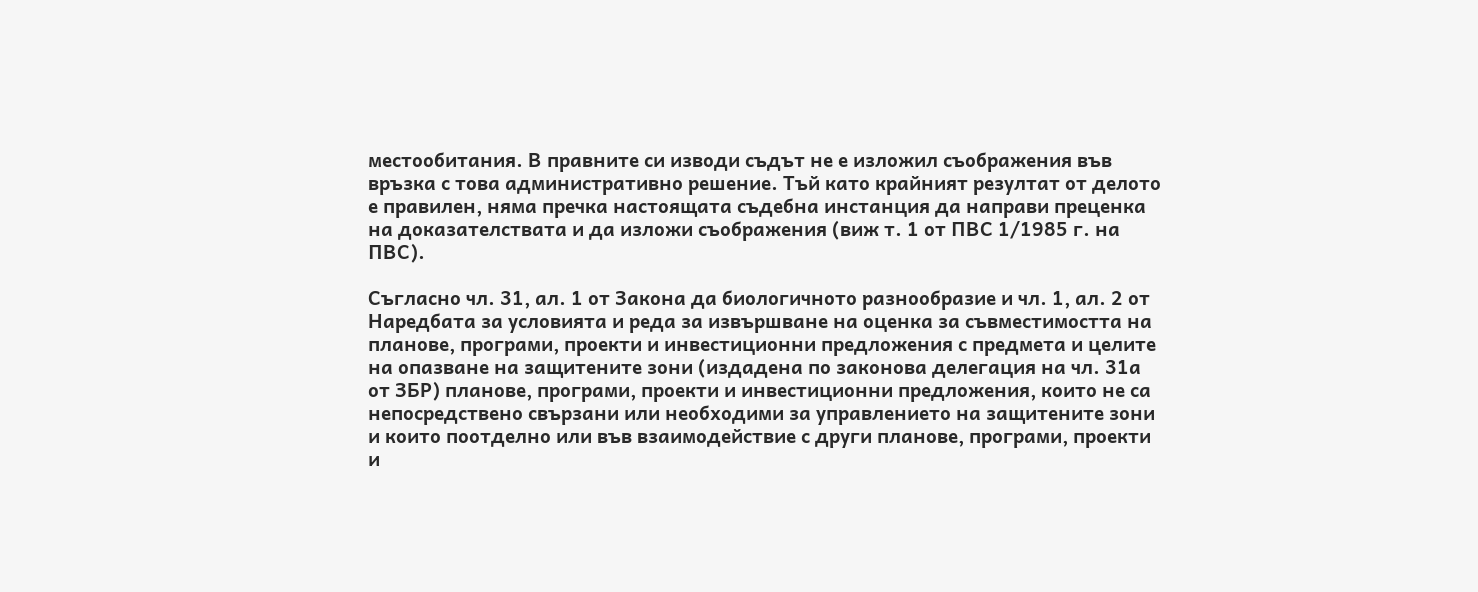местообитания. В правните си изводи съдът не е изложил съображения във връзка с това административно решение. Тъй като крайният резултат от делото е правилен, няма пречка настоящата съдебна инстанция да направи преценка на доказателствата и да изложи съображения (виж т. 1 от ПВС 1/1985 г. на ПВС).

Съгласно чл. 31, ал. 1 от Закона да биологичното разнообразие и чл. 1, ал. 2 от Наредбата за условията и реда за извършване на оценка за съвместимостта на планове, програми, проекти и инвестиционни предложения с предмета и целите на опазване на защитените зони (издадена по законова делегация на чл. 31а от ЗБР) планове, програми, проекти и инвестиционни предложения, които не са непосредствено свързани или необходими за управлението на защитените зони и които поотделно или във взаимодействие с други планове, програми, проекти и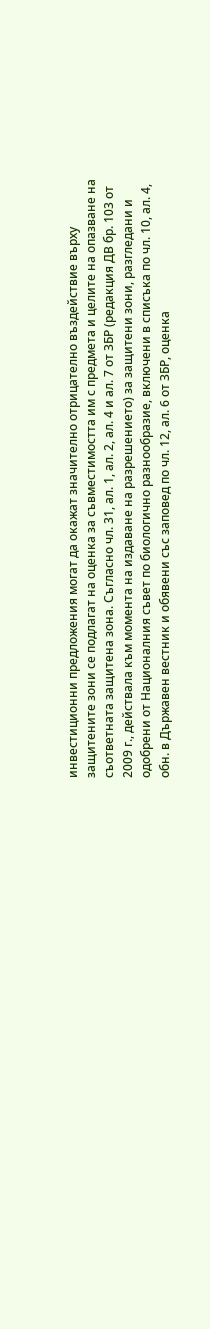инвестиционни предложения могат да окажат значително отрицателно въздействие върху защитените зони се подлагат на оценка за съвместимостта им с предмета и целите на опазване на съответната защитена зона. Съгласно чл. 31, ал. 1, ал. 2, ал. 4 и ал. 7 от ЗБР (редакция ДВ бр. 103 от 2009 г., действала към момента на издаване на разрешението) за защитени зони, разгледани и одобрени от Националния съвет по биологично разнообразие, включени в списъка по чл. 10, ал. 4, обн. в Държавен вестник и обявени със заповед по чл. 12, ал. 6 от ЗБР, оценка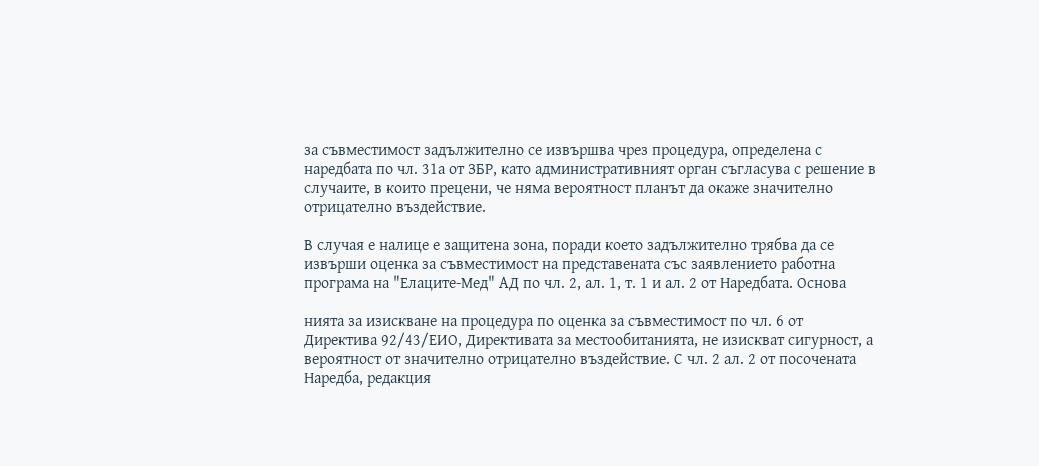за съвместимост задължително се извършва чрез процедура, определена с наредбата по чл. 31а от ЗБР, като административният орган съгласува с решение в случаите, в които прецени, че няма вероятност планът да окаже значително отрицателно въздействие.

В случая е налице е защитена зона, поради което задължително трябва да се извърши оценка за съвместимост на представената със заявлението работна програма на "Елаците-Мед" АД по чл. 2, ал. 1, т. 1 и ал. 2 от Наредбата. Основа

нията за изискване на процедура по оценка за съвместимост по чл. 6 от Директива 92/43/ЕИО, Директивата за местообитанията, не изискват сигурност, а вероятност от значително отрицателно въздействие. С чл. 2 ал. 2 от посочената Наредба, редакция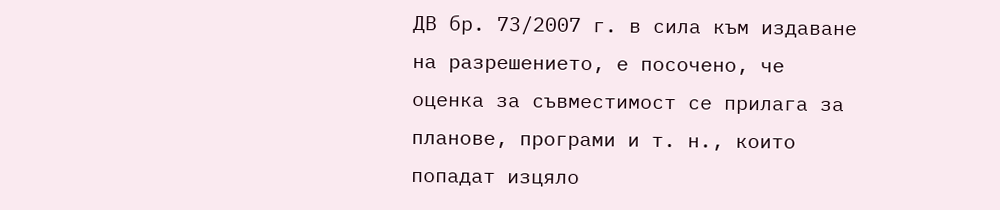ДВ бр. 73/2007 г. в сила към издаване на разрешението, е посочено, че оценка за съвместимост се прилага за планове, програми и т. н., които попадат изцяло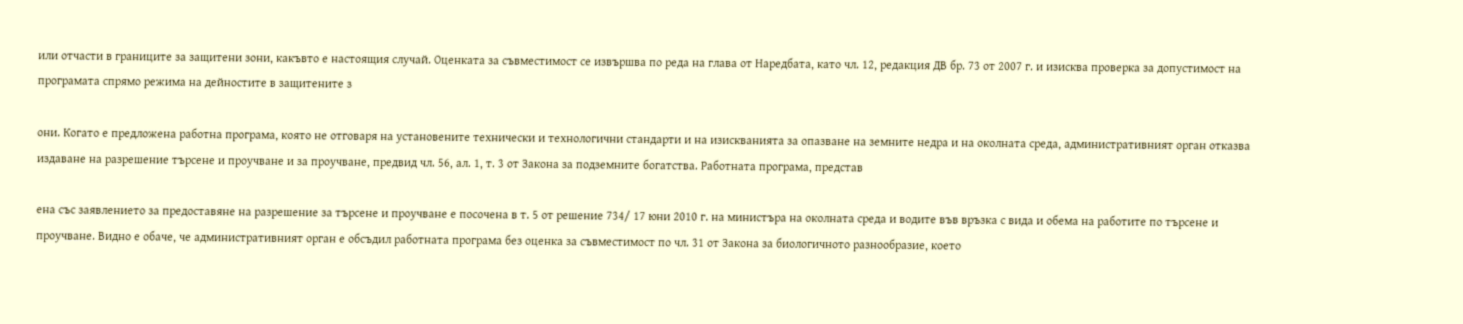или отчасти в границите за защитени зони, какъвто е настоящия случай. Оценката за съвместимост се извършва по реда на глава от Наредбата, като чл. 12, редакция ДВ бр. 73 от 2007 г. и изисква проверка за допустимост на програмата спрямо режима на дейностите в защитените з

они. Когато е предложена работна програма, която не отговаря на установените технически и технологични стандарти и на изискванията за опазване на земните недра и на околната среда, административният орган отказва издаване на разрешение търсене и проучване и за проучване, предвид чл. 56, ал. 1, т. 3 от Закона за подземните богатства. Работната програма, представ

ена със заявлението за предоставяне на разрешение за търсене и проучване е посочена в т. 5 от решение 734/ 17 юни 2010 г. на министъра на околната среда и водите във връзка с вида и обема на работите по търсене и проучване. Видно е обаче, че административният орган е обсъдил работната програма без оценка за съвместимост по чл. 31 от Закона за биологичното разнообразие, което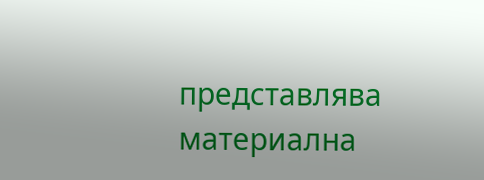представлява материална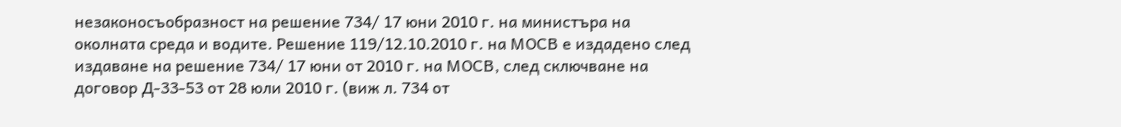незаконосъобразност на решение 734/ 17 юни 2010 г. на министъра на околната среда и водите. Решение 119/12.10.2010 г. на МОСВ е издадено след издаване на решение 734/ 17 юни от 2010 г. на МОСВ, след сключване на договор Д-33-53 от 28 юли 2010 г. (виж л. 734 от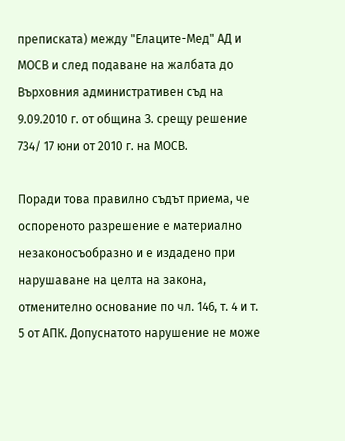преписката) между "Елаците-Мед" АД и МОСВ и след подаване на жалбата до Върховния административен съд на 9.09.2010 г. от община З. срещу решение 734/ 17 юни от 2010 г. на МОСВ.

Поради това правилно съдът приема, че оспореното разрешение е материално незаконосъобразно и е издадено при нарушаване на целта на закона, отменително основание по чл. 146, т. 4 и т. 5 от АПК. Допуснатото нарушение не може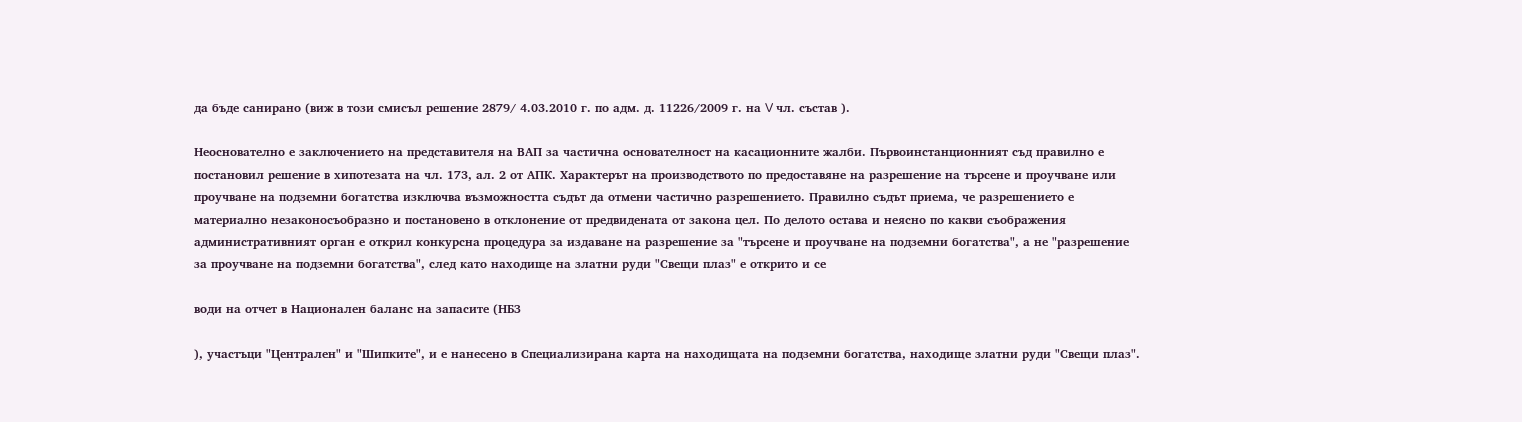да бъде санирано (виж в този смисъл решение 2879/ 4.03.2010 г. по адм. д. 11226/2009 г. на V чл. състав ).

Неоснователно е заключението на представителя на ВАП за частична основателност на касационните жалби. Първоинстанционният съд правилно е постановил решение в хипотезата на чл. 173, ал. 2 от АПК. Характерът на производството по предоставяне на разрешение на търсене и проучване или проучване на подземни богатства изключва възможността съдът да отмени частично разрешението. Правилно съдът приема, че разрешението е материално незаконосъобразно и постановено в отклонение от предвидената от закона цел. По делото остава и неясно по какви съображения административният орган е открил конкурсна процедура за издаване на разрешение за "търсене и проучване на подземни богатства", а не "разрешение за проучване на подземни богатства", след като находище на златни руди "Свещи плаз" е открито и се

води на отчет в Национален баланс на запасите (НБЗ

), участъци "Централен" и "Шипките", и е нанесено в Специализирана карта на находищата на подземни богатства, находище златни руди "Свещи плаз".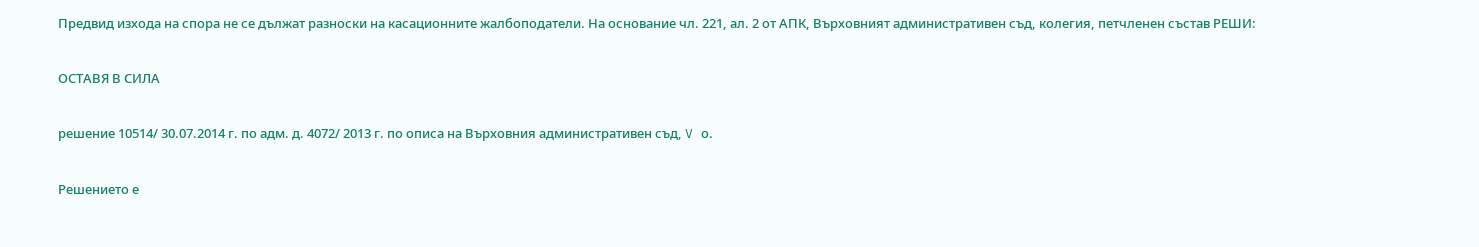Предвид изхода на спора не се дължат разноски на касационните жалбоподатели. На основание чл. 221, ал. 2 от АПК, Върховният административен съд, колегия, петчленен състав РЕШИ:

ОСТАВЯ В СИЛА

решение 10514/ 30.07.2014 г. по адм. д. 4072/ 2013 г. по описа на Върховния административен съд, V о.

Решението е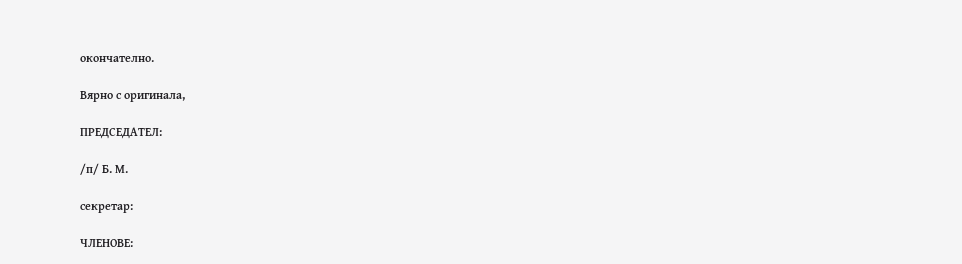окончателно.

Вярно с оригинала,

ПРЕДСЕДАТЕЛ:

/п/ Б. М.

секретар:

ЧЛЕНОВЕ: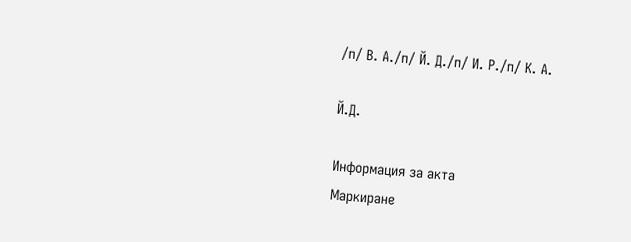/п/ В. А./п/ Й. Д./п/ И. Р./п/ К. А.

Й.Д.

Информация за акта
Маркиране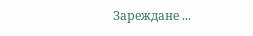Зареждане ...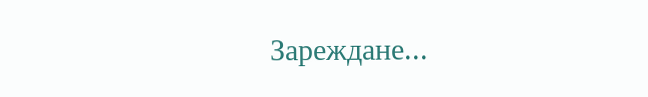Зареждане...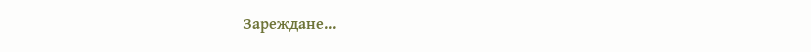Зареждане...